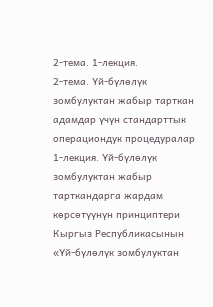2-тема. 1-лекция.
2-тема. Үй-бүлөлүк зомбулуктан жабыр тарткан адамдар үчүн стандарттык операциондук процедуралар
1-лекция. Үй-бүлөлүк зомбулуктан жабыр тарткандарга жардам көрсөтүүнүн принциптери
Кыргыз Республикасынын «Үй-бүлөлүк зомбулуктан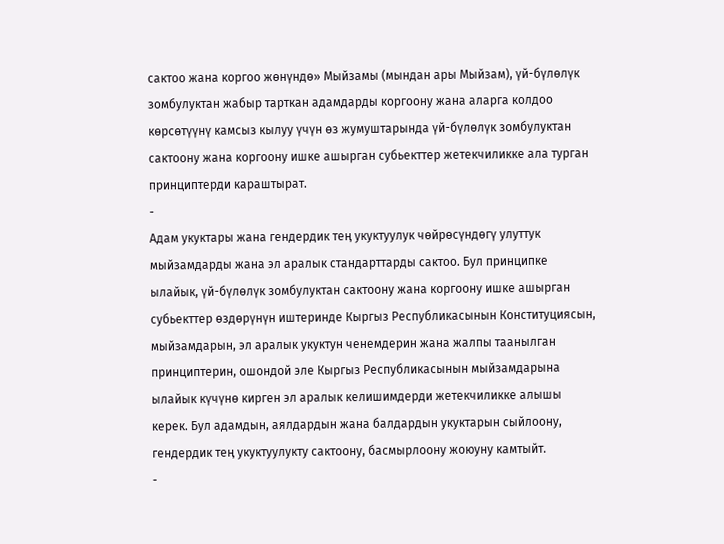сактоо жана коргоо жөнүндө» Мыйзамы (мындан ары Мыйзам), үй-бүлөлүк зомбулуктан жабыр тарткан адамдарды коргоону жана аларга колдоо көрсөтүүнү камсыз кылуу үчүн өз жумуштарында үй-бүлөлүк зомбулуктан сактоону жана коргоону ишке ашырган субьекттер жетекчиликке ала турган принциптерди караштырат.
-
Адам укуктары жана гендердик теӊ укуктуулук чөйрөсүндөгү улуттук мыйзамдарды жана эл аралык стандарттарды сактоо. Бул принципке ылайык, үй-бүлөлүк зомбулуктан сактоону жана коргоону ишке ашырган субьекттер өздөрүнүн иштеринде Кыргыз Республикасынын Конституциясын, мыйзамдарын, эл аралык укуктун ченемдерин жана жалпы таанылган принциптерин, ошондой эле Кыргыз Республикасынын мыйзамдарына ылайык күчүнө кирген эл аралык келишимдерди жетекчиликке алышы керек. Бул адамдын, аялдардын жана балдардын укуктарын сыйлоону, гендердик теӊ укуктуулукту сактоону, басмырлоону жоюуну камтыйт.
-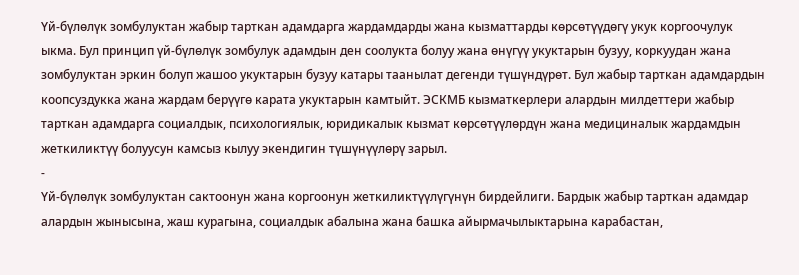Үй-бүлөлүк зомбулуктан жабыр тарткан адамдарга жардамдарды жана кызматтарды көрсөтүүдөгү укук коргоочулук ыкма. Бул принцип үй-бүлөлүк зомбулук адамдын ден соолукта болуу жана өнүгүү укуктарын бузуу, коркуудан жана зомбулуктан эркин болуп жашоо укуктарын бузуу катары таанылат дегенди түшүндүрөт. Бул жабыр тарткан адамдардын коопсуздукка жана жардам берүүгө карата укуктарын камтыйт. ЭСКМБ кызматкерлери алардын милдеттери жабыр тарткан адамдарга социалдык, психологиялык, юридикалык кызмат көрсөтүүлөрдүн жана медициналык жардамдын жеткиликтүү болуусун камсыз кылуу экендигин түшүнүүлөрү зарыл.
-
Үй-бүлөлүк зомбулуктан сактоонун жана коргоонун жеткиликтүүлүгүнүн бирдейлиги. Бардык жабыр тарткан адамдар алардын жынысына, жаш курагына, социалдык абалына жана башка айырмачылыктарына карабастан,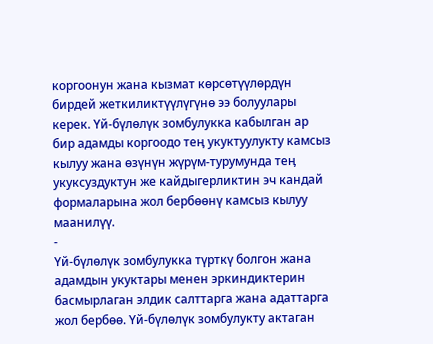коргоонун жана кызмат көрсөтүүлөрдүн бирдей жеткиликтүүлүгүнө ээ болуулары керек. Үй-бүлөлүк зомбулукка кабылган ар бир адамды коргоодо теӊ укуктуулукту камсыз кылуу жана өзүнүн жүрүм-турумунда теӊ укуксуздуктун же кайдыгерликтин эч кандай формаларына жол бербөөнү камсыз кылуу маанилүү.
-
Үй-бүлөлүк зомбулукка түрткү болгон жана адамдын укуктары менен эркиндиктерин басмырлаган элдик салттарга жана адаттарга жол бербөө. Үй-бүлөлүк зомбулукту актаган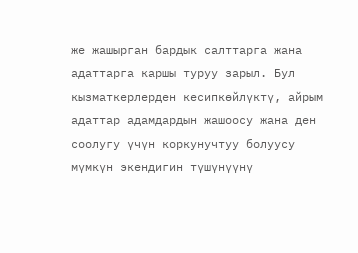же жашырган бардык салттарга жана адаттарга каршы туруу зарыл. Бул кызматкерлерден кесипкөйлүктү, айрым адаттар адамдардын жашоосу жана ден соолугу үчүн коркунучтуу болуусу мүмкүн экендигин түшүнүүнү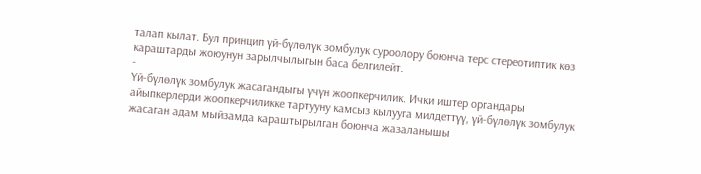талап кылат. Бул принцип үй-бүлөлүк зомбулук суроолору боюнча терс стереотиптик көз караштарды жоюунун зарылчылыгын баса белгилейт.
-
Үй-бүлөлүк зомбулук жасагандыгы үчүн жоопкерчилик. Ички иштер органдары айыпкерлерди жоопкерчиликке тартууну камсыз кылууга милдеттүү, үй-бүлөлүк зомбулук жасаган адам мыйзамда караштырылган боюнча жазаланышы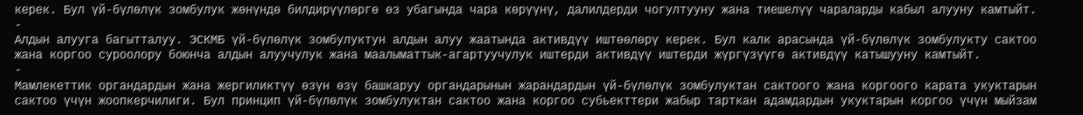керек. Бул үй-бүлөлүк зомбулук жөнүндө билдирүүлөргө өз убагында чара көрүүнү, далилдерди чогултууну жана тиешелүү чараларды кабыл алууну камтыйт.
-
Алдын алууга багытталуу. ЭСКМБ үй-бүлөлүк зомбулуктун алдын алуу жаатында активдүү иштөөлөрү керек. Бул калк арасында үй-бүлөлүк зомбулукту сактоо жана коргоо суроолору боюнча алдын алуучулук жана маалыматтык-агартуучулук иштерди активдүү иштерди жүргүзүүгө активдүү катышууну камтыйт.
-
Мамлекеттик органдардын жана жергиликтүү өзүн өзү башкаруу органдарынын жарандардын үй-бүлөлүк зомбулуктан сактоого жана коргоого карата укуктарын сактоо үчүн жоопкерчилиги. Бул принцип үй-бүлөлүк зомбулуктан сактоо жана коргоо субьекттери жабыр тарткан адамдардын укуктарын коргоо үчүн мыйзам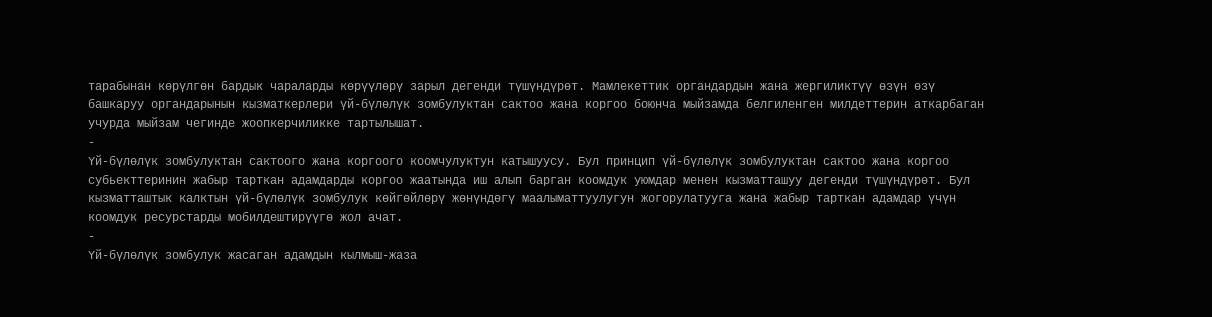тарабынан көрүлгөн бардык чараларды көрүүлөрү зарыл дегенди түшүндүрөт. Мамлекеттик органдардын жана жергиликтүү өзүн өзү башкаруу органдарынын кызматкерлери үй-бүлөлүк зомбулуктан сактоо жана коргоо боюнча мыйзамда белгиленген милдеттерин аткарбаган учурда мыйзам чегинде жоопкерчиликке тартылышат.
-
Үй-бүлөлүк зомбулуктан сактоого жана коргоого коомчулуктун катышуусу. Бул принцип үй-бүлөлүк зомбулуктан сактоо жана коргоо субьекттеринин жабыр тарткан адамдарды коргоо жаатында иш алып барган коомдук уюмдар менен кызматташуу дегенди түшүндүрөт. Бул кызматташтык калктын үй-бүлөлүк зомбулук көйгөйлөрү жөнүндөгү маалыматтуулугун жогорулатууга жана жабыр тарткан адамдар үчүн коомдук ресурстарды мобилдештирүүгө жол ачат.
-
Үй-бүлөлүк зомбулук жасаган адамдын кылмыш-жаза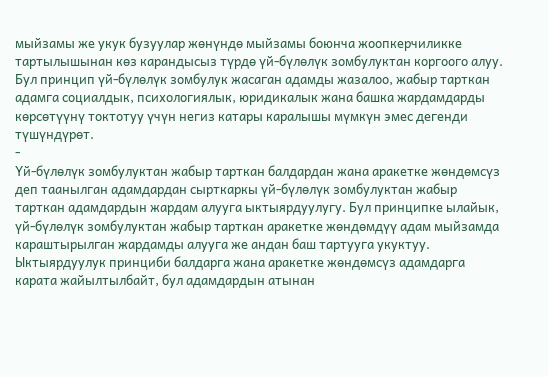мыйзамы же укук бузуулар жөнүндө мыйзамы боюнча жоопкерчиликке тартылышынан көз карандысыз түрдө үй-бүлөлүк зомбулуктан коргоого алуу. Бул принцип үй-бүлөлүк зомбулук жасаган адамды жазалоо, жабыр тарткан адамга социалдык, психологиялык, юридикалык жана башка жардамдарды көрсөтүүнү токтотуу үчүн негиз катары каралышы мүмкүн эмес дегенди түшүндүрөт.
-
Үй-бүлөлүк зомбулуктан жабыр тарткан балдардан жана аракетке жөндөмсүз деп таанылган адамдардан сырткаркы үй-бүлөлүк зомбулуктан жабыр тарткан адамдардын жардам алууга ыктыярдуулугу. Бул принципке ылайык, үй-бүлөлүк зомбулуктан жабыр тарткан аракетке жөндөмдүү адам мыйзамда караштырылган жардамды алууга же андан баш тартууга укуктуу. Ыктыярдуулук принциби балдарга жана аракетке жөндөмсүз адамдарга карата жайылтылбайт, бул адамдардын атынан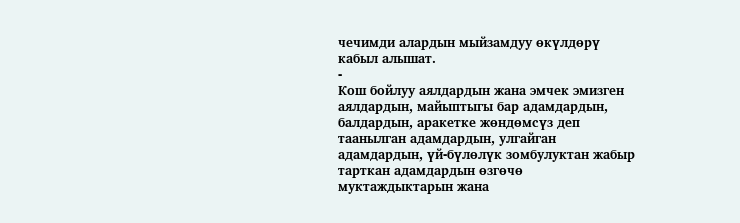чечимди алардын мыйзамдуу өкүлдөрү кабыл алышат.
-
Кош бойлуу аялдардын жана эмчек эмизген аялдардын, майыптыгы бар адамдардын, балдардын, аракетке жөндөмсүз деп таанылган адамдардын, улгайган адамдардын, үй-бүлөлүк зомбулуктан жабыр тарткан адамдардын өзгөчө муктаждыктарын жана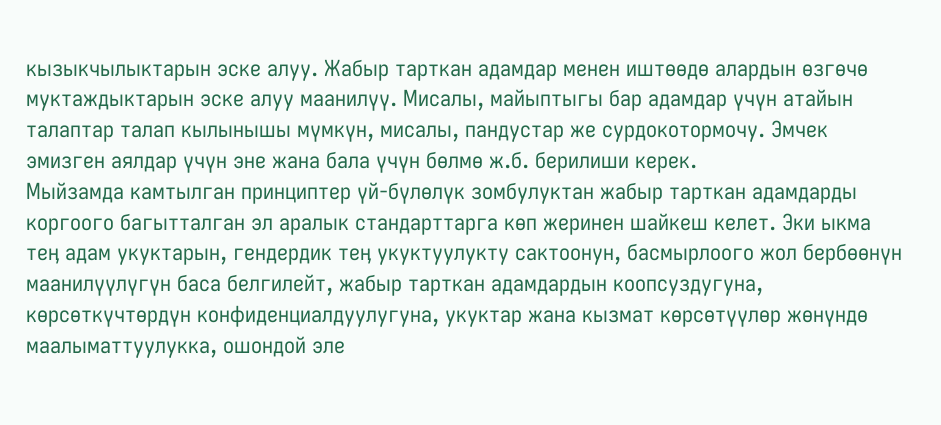кызыкчылыктарын эске алуу. Жабыр тарткан адамдар менен иштөөдө алардын өзгөчө муктаждыктарын эске алуу маанилүү. Мисалы, майыптыгы бар адамдар үчүн атайын талаптар талап кылынышы мүмкүн, мисалы, пандустар же сурдокотормочу. Эмчек эмизген аялдар үчүн эне жана бала үчүн бөлмө ж.б. берилиши керек.
Мыйзамда камтылган принциптер үй-бүлөлүк зомбулуктан жабыр тарткан адамдарды коргоого багытталган эл аралык стандарттарга көп жеринен шайкеш келет. Эки ыкма теӊ адам укуктарын, гендердик теӊ укуктуулукту сактоонун, басмырлоого жол бербөөнүн маанилүүлүгүн баса белгилейт, жабыр тарткан адамдардын коопсуздугуна, көрсөткүчтөрдүн конфиденциалдуулугуна, укуктар жана кызмат көрсөтүүлөр жөнүндө маалыматтуулукка, ошондой эле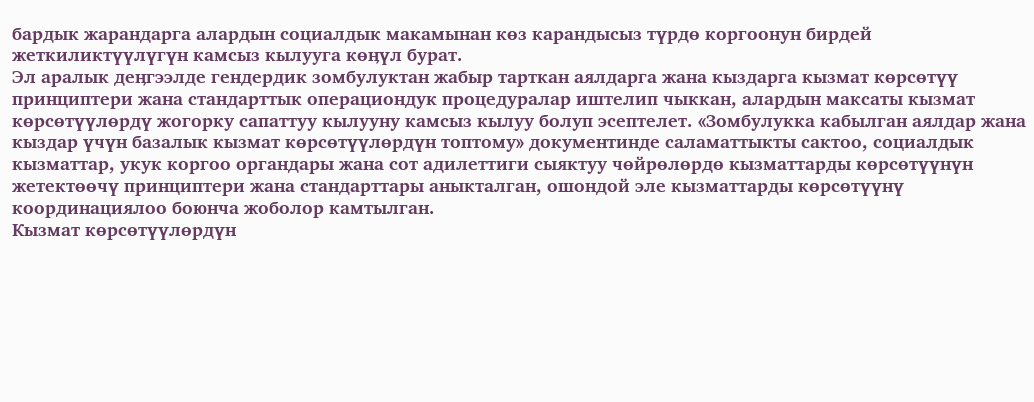бардык жарандарга алардын социалдык макамынан көз карандысыз түрдө коргоонун бирдей жеткиликтүүлүгүн камсыз кылууга көӊүл бурат.
Эл аралык деӊгээлде гендердик зомбулуктан жабыр тарткан аялдарга жана кыздарга кызмат көрсөтүү принциптери жана стандарттык операциондук процедуралар иштелип чыккан, алардын максаты кызмат көрсөтүүлөрдү жогорку сапаттуу кылууну камсыз кылуу болуп эсептелет. «Зомбулукка кабылган аялдар жана кыздар үчүн базалык кызмат көрсөтүүлөрдүн топтому» документинде саламаттыкты сактоо, социалдык кызматтар, укук коргоо органдары жана сот адилеттиги сыяктуу чөйрөлөрдө кызматтарды көрсөтүүнүн жетектөөчү принциптери жана стандарттары аныкталган, ошондой эле кызматтарды көрсөтүүнү координациялоо боюнча жоболор камтылган.
Кызмат көрсөтүүлөрдүн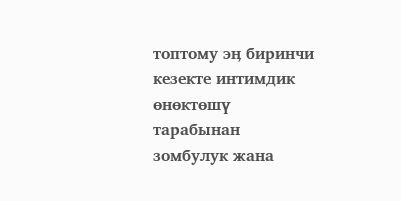топтому эӊ биринчи кезекте интимдик өнөктөшү тарабынан зомбулук жана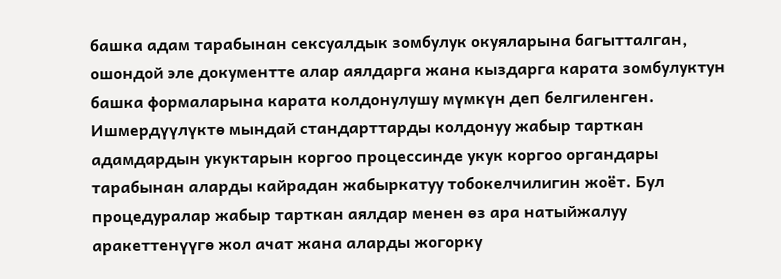башка адам тарабынан сексуалдык зомбулук окуяларына багытталган, ошондой эле документте алар аялдарга жана кыздарга карата зомбулуктун башка формаларына карата колдонулушу мүмкүн деп белгиленген.
Ишмердүүлүктө мындай стандарттарды колдонуу жабыр тарткан адамдардын укуктарын коргоо процессинде укук коргоо органдары тарабынан аларды кайрадан жабыркатуу тобокелчилигин жоёт. Бул процедуралар жабыр тарткан аялдар менен өз ара натыйжалуу аракеттенүүгө жол ачат жана аларды жогорку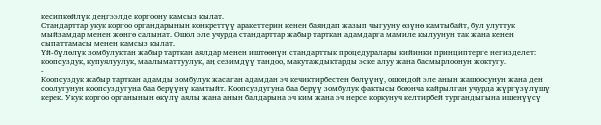кесипкөйлүк деӊгээлде коргоону камсыз кылат.
Стандарттар укук коргоо органдарынын конкреттүү аракеттерин кенен баяндап жазып чыгууну өзүнө камтыбайт, бул улуттук мыйзамдар менен жөнгө салынат. Ошол эле учурда стандарттар жабыр тарткан адамдарга мамиле кылуунун так жана кенен сыпаттамасы менен камсыз кылат.
Үй-бүлөлүк зомбулуктан жабыр тарткан аялдар менен иштөөнүн стандарттык процедуралары кийинки принциптерге негизделет: коопсуздук, купуялуулук, маалыматтуулук, аӊ сезимдүү тандоо, макутаждыктарды эске алуу жана басмырлоонун жоктугу.
-
Коопсуздук жабыр тарткан адамды зомбулук жасаган адамдан эч кечиктирбестен бөлүүнү, ошондой эле анын жашоосунун жана ден соолугунун коопсуздугуна баа берүүнү камтыйт. Коопсуздугуна баа берүү зомбулук фактысы боюнча кайрылган учурда жүргүзүлүшү керек. Укук коргоо органынын өкүлү аялы жана анын балдарына эч ким жана эч нерсе коркунуч келтирбей тургандыгына ишенүүсү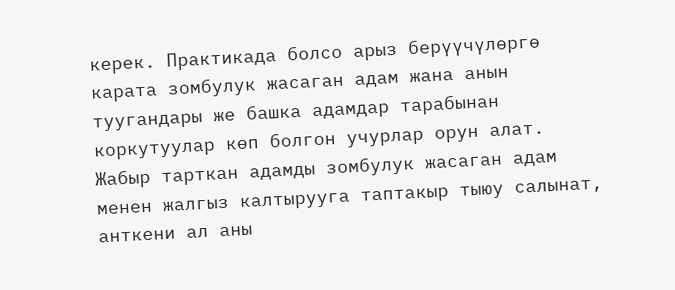керек. Практикада болсо арыз берүүчүлөргө карата зомбулук жасаган адам жана анын туугандары же башка адамдар тарабынан коркутуулар көп болгон учурлар орун алат.
Жабыр тарткан адамды зомбулук жасаган адам менен жалгыз калтырууга таптакыр тыюу салынат, анткени ал аны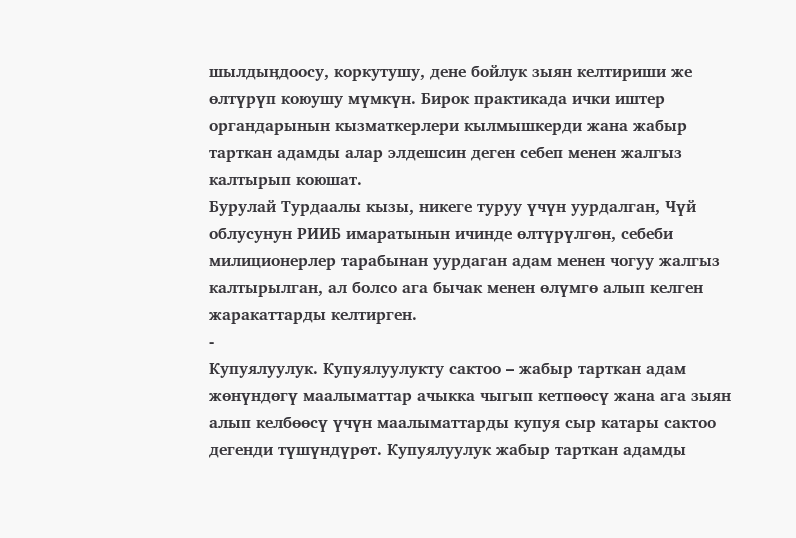шылдыӊдоосу, коркутушу, дене бойлук зыян келтириши же өлтүрүп коюушу мүмкүн. Бирок практикада ички иштер органдарынын кызматкерлери кылмышкерди жана жабыр тарткан адамды алар элдешсин деген себеп менен жалгыз калтырып коюшат.
Бурулай Турдаалы кызы, никеге туруу үчүн уурдалган, Чүй облусунун РИИБ имаратынын ичинде өлтүрүлгөн, себеби милиционерлер тарабынан уурдаган адам менен чогуу жалгыз калтырылган, ал болсо ага бычак менен өлүмгө алып келген жаракаттарды келтирген.
-
Купуялуулук. Купуялуулукту сактоо – жабыр тарткан адам жөнүндөгү маалыматтар ачыкка чыгып кетпөөсү жана ага зыян алып келбөөсү үчүн маалыматтарды купуя сыр катары сактоо дегенди түшүндүрөт. Купуялуулук жабыр тарткан адамды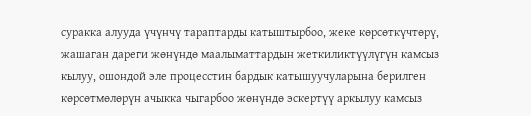суракка алууда үчүнчү тараптарды катыштырбоо, жеке көрсөткүчтөрү, жашаган дареги жөнүндө маалыматтардын жеткиликтүүлүгүн камсыз кылуу, ошондой эле процесстин бардык катышуучуларына берилген көрсөтмөлөрүн ачыкка чыгарбоо жөнүндө эскертүү аркылуу камсыз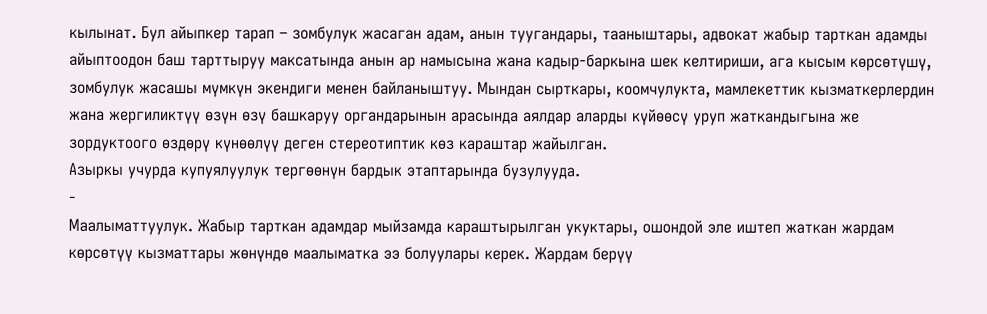кылынат. Бул айыпкер тарап – зомбулук жасаган адам, анын туугандары, тааныштары, адвокат жабыр тарткан адамды айыптоодон баш тарттыруу максатында анын ар намысына жана кадыр-баркына шек келтириши, ага кысым көрсөтүшү, зомбулук жасашы мүмкүн экендиги менен байланыштуу. Мындан сырткары, коомчулукта, мамлекеттик кызматкерлердин жана жергиликтүү өзүн өзү башкаруу органдарынын арасында аялдар аларды күйөөсү уруп жаткандыгына же зордуктоого өздөрү күнөөлүү деген стереотиптик көз караштар жайылган.
Азыркы учурда купуялуулук тергөөнүн бардык этаптарында бузулууда.
-
Маалыматтуулук. Жабыр тарткан адамдар мыйзамда караштырылган укуктары, ошондой эле иштеп жаткан жардам көрсөтүү кызматтары жөнүндө маалыматка ээ болуулары керек. Жардам берүү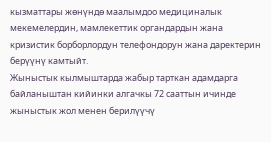кызматтары жөнүндө маалымдоо медициналык мекемелердин, мамлекеттик органдардын жана кризистик борборлордун телефондорун жана даректерин берүүнү камтыйт.
Жыныстык кылмыштарда жабыр тарткан адамдарга байланыштан кийинки алгачкы 72 сааттын ичинде жыныстык жол менен берилүүчү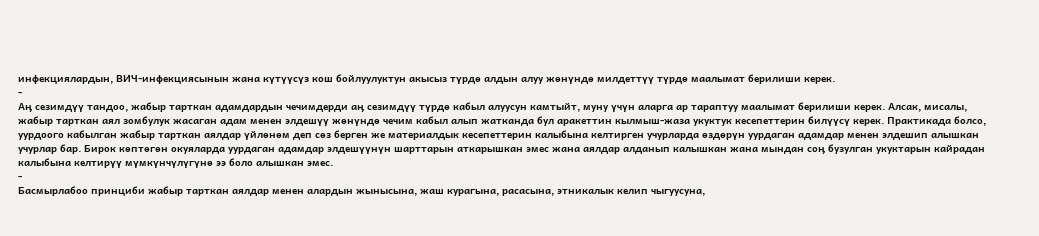инфекциялардын, ВИЧ-инфекциясынын жана күтүүсүз кош бойлуулуктун акысыз түрдө алдын алуу жөнүндө милдеттүү түрдө маалымат берилиши керек.
-
Аӊ сезимдүү тандоо, жабыр тарткан адамдардын чечимдерди аӊ сезимдүү түрдө кабыл алуусун камтыйт, муну үчүн аларга ар тараптуу маалымат берилиши керек. Алсак, мисалы, жабыр тарткан аял зомбулук жасаган адам менен элдешүү жөнүндө чечим кабыл алып жатканда бул аракеттин кылмыш-жаза укуктук кесепеттерин билүүсү керек. Практикада болсо, уурдоого кабылган жабыр тарткан аялдар үйлөнөм деп сөз берген же материалдык кесепеттерин калыбына келтирген учурларда өздөрүн уурдаган адамдар менен элдешип алышкан учурлар бар. Бирок көптөгөн окуяларда уурдаган адамдар элдешүүнүн шарттарын аткарышкан эмес жана аялдар алданып калышкан жана мындан соӊ бузулган укуктарын кайрадан калыбына келтирүү мүмкүнчүлүгүнө ээ боло алышкан эмес.
-
Басмырлабоо принциби жабыр тарткан аялдар менен алардын жынысына, жаш курагына, расасына, этникалык келип чыгуусуна,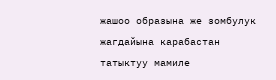жашоо образына же зомбулук жагдайына карабастан татыктуу мамиле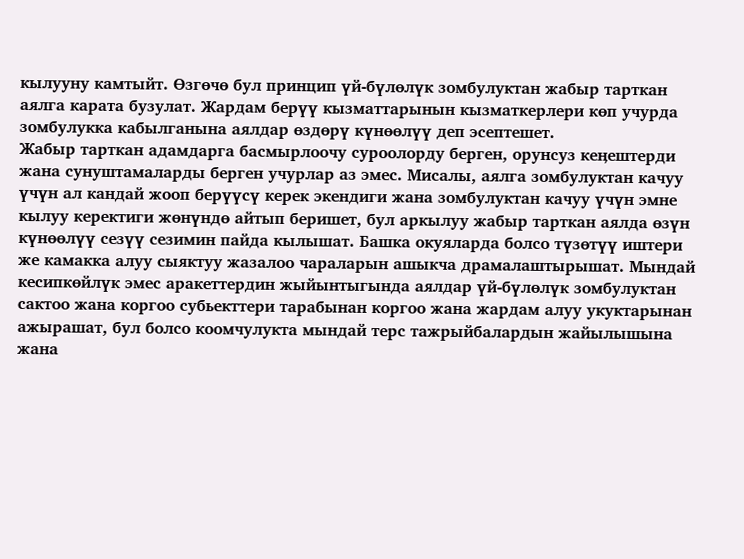кылууну камтыйт. Өзгөчө бул принцип үй-бүлөлүк зомбулуктан жабыр тарткан аялга карата бузулат. Жардам берүү кызматтарынын кызматкерлери көп учурда зомбулукка кабылганына аялдар өздөрү күнөөлүү деп эсептешет.
Жабыр тарткан адамдарга басмырлоочу суроолорду берген, орунсуз кеӊештерди жана сунуштамаларды берген учурлар аз эмес. Мисалы, аялга зомбулуктан качуу үчүн ал кандай жооп берүүсү керек экендиги жана зомбулуктан качуу үчүн эмне кылуу керектиги жөнүндө айтып беришет, бул аркылуу жабыр тарткан аялда өзүн күнөөлүү сезүү сезимин пайда кылышат. Башка окуяларда болсо түзөтүү иштери же камакка алуу сыяктуу жазалоо чараларын ашыкча драмалаштырышат. Мындай кесипкөйлүк эмес аракеттердин жыйынтыгында аялдар үй-бүлөлүк зомбулуктан сактоо жана коргоо субьекттери тарабынан коргоо жана жардам алуу укуктарынан ажырашат, бул болсо коомчулукта мындай терс тажрыйбалардын жайылышына жана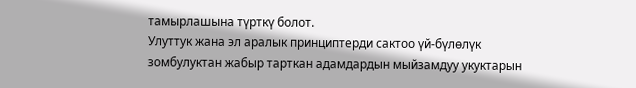тамырлашына түрткү болот.
Улуттук жана эл аралык принциптерди сактоо үй-бүлөлүк зомбулуктан жабыр тарткан адамдардын мыйзамдуу укуктарын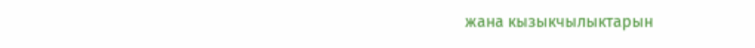жана кызыкчылыктарын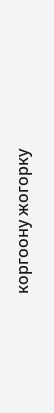коргоону жогорку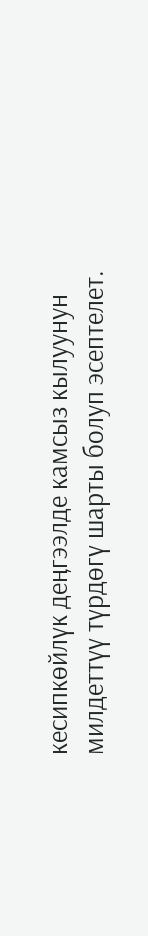кесипкөйлүк деӊгээлде камсыз кылуунун милдеттүү түрдөгү шарты болуп эсептелет.